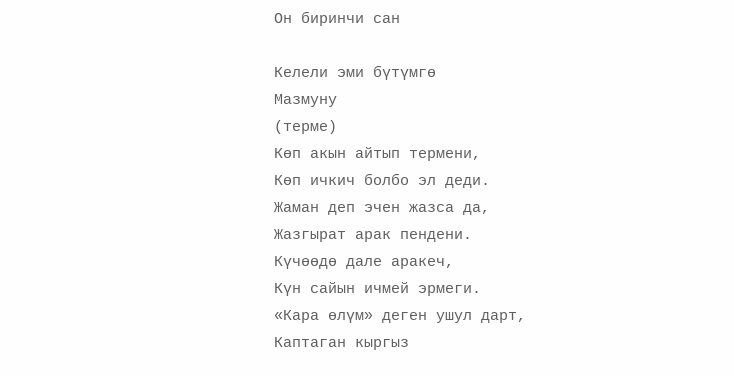Он биринчи сан

Келели эми бүтүмгө
Мазмуну
(терме)
Көп акын айтып термени,
Көп ичкич болбо эл деди.
Жаман деп эчен жазса да,
Жазгырат арак пендени.
Күчөөдө дале аракеч,
Күн сайын ичмей эрмеги.
«Кара өлүм» деген ушул дарт,
Каптаган кыргыз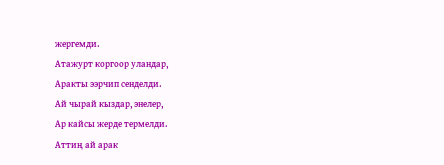жергемди.
Атажурт коргоор уландар,
Аракты ээрчип сенделди.
Ай чырай кыздар, энелер,
Ар кайсы жерде термелди.
Аттиң ай арак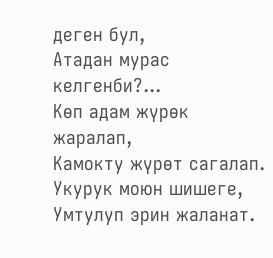деген бул,
Атадан мурас келгенби?...
Көп адам жүрөк жаралап,
Камокту жүрөт сагалап.
Укурук моюн шишеге,
Умтулуп эрин жаланат.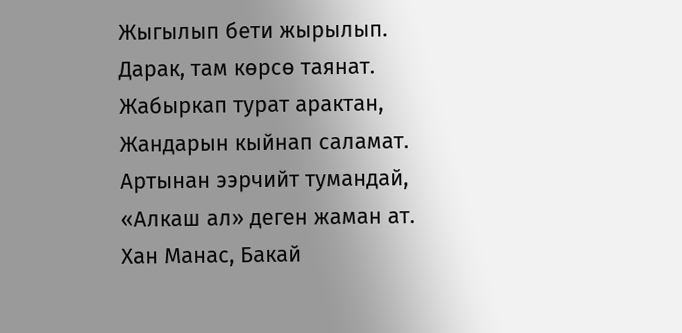Жыгылып бети жырылып.
Дарак, там көрсө таянат.
Жабыркап турат арактан,
Жандарын кыйнап саламат.
Артынан ээрчийт тумандай,
«Алкаш ал» деген жаман ат.
Хан Манас, Бакай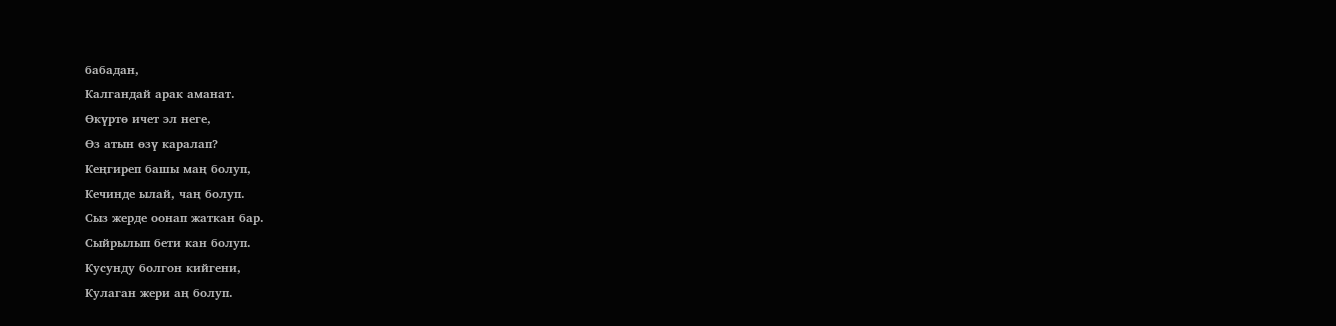бабадан,
Калгандай арак аманат.
Өкүртө ичет эл неге,
Өз атын өзү каралап?
Кеңгиреп башы маң болуп,
Кечинде ылай, чаң болуп.
Сыз жерде оонап жаткан бар.
Сыйрылып бети кан болуп.
Кусунду болгон кийгени,
Кулаган жери аң болуп.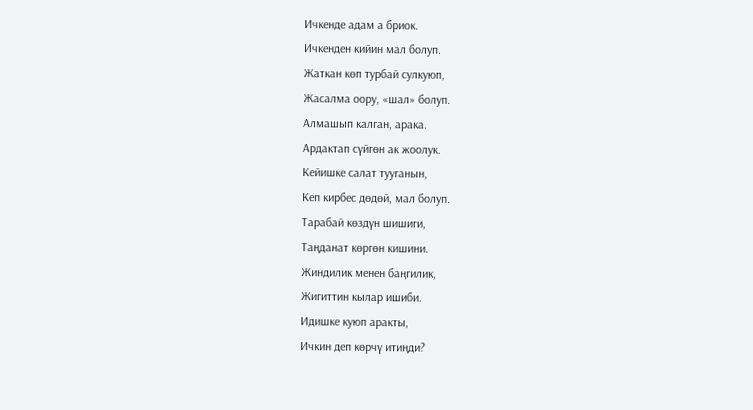Ичкенде адам а бриок.
Ичкенден кийин мал болуп.
Жаткан көп турбай сулкуюп,
Жасалма оору, «шал» болуп.
Алмашып калган, арака.
Ардактап сүйгөн ак жоолук.
Кейишке салат тууганын,
Кеп кирбес дөдөй, мал болуп.
Тарабай көздүн шишиги,
Таңданат көргөн кишини.
Жиндилик менен баңгилик,
Жигиттин кылар ишиби.
Идишке куюп аракты,
Ичкин деп көрчү итиңди?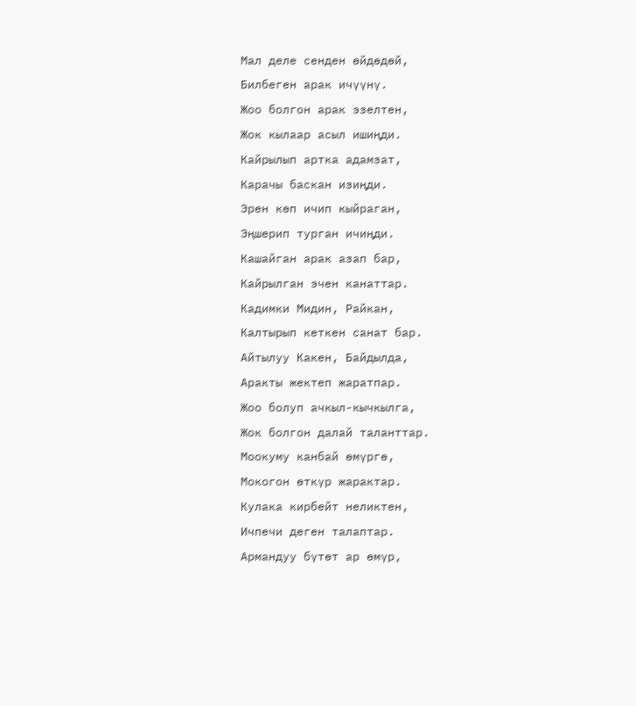Мал деле сенден өйдөдөй,
Билбеген арак ичүүнү.
Жоо болгон арак эзелтен,
Жок кылаар асыл ишиңди.
Кайрылып артка адамзат,
Карачы баскан изиңди.
Эрен көп ичип кыйраган,
Эңшерип турган ичиңди.
Кашайган арак азап бар,
Кайрылган эчен канаттар.
Кадимки Мидин, Райкан,
Калтырып кеткен санат бар.
Айтылуу Какен, Байдылда,
Аракты жектеп жаратпар.
Жоо болуп ачкыл-кычкылга,
Жок болгон далай таланттар.
Моокуму канбай өмүргө,
Мокогон өткүр жарактар.
Кулака кирбейт неликтен,
Ичпечи деген талаптар.
Армандуу бүтөт ар өмүр,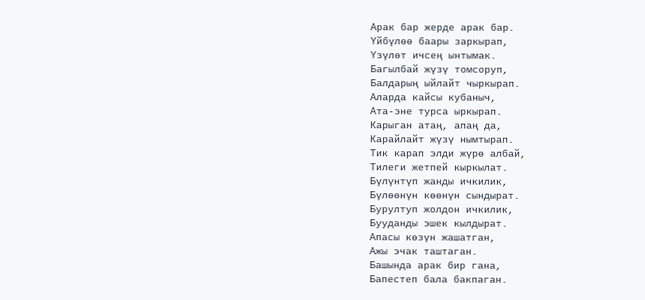Арак бар жерде арак бар.
Үйбүлөө баары заркырап,
Үзүлөт ичсең ынтымак.
Багылбай жүзү томсоруп,
Балдарың ыйлайт чыркырап.
Аларда кайсы кубаныч,
Ата-эне турса ыркырап.
Карыган атаң, апаң да,
Карайлайт жүзү нымтырап.
Тик карап элди жүрө албай,
Тилеги жетпей кыркылат.
Бүлүнтүп жанды ичкилик,
Бүлөөнүн көөнүн сындырат.
Бурултуп жолдон ичкилик,
Бууданды эшек кылдырат.
Апасы көзүн жашатган,
Ажы эчак таштаган.
Башында арак бир гана,
Бапестеп бала бакпаган.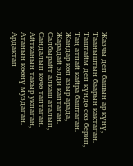Жазчы деп башын ар күнү,
Тааныштын баарын кактаган.
Таштайм деп күндө сөз берип,
Таң атпай кайра баштаган.
Жандар көп азыр арада,
Жарадай элди каптаган.
Салбырайт алкаш аталып,
Сандалып көчө таптаган.
Айтканын такыр укпаган,
Атанын көөнү муздаган.
Ардактап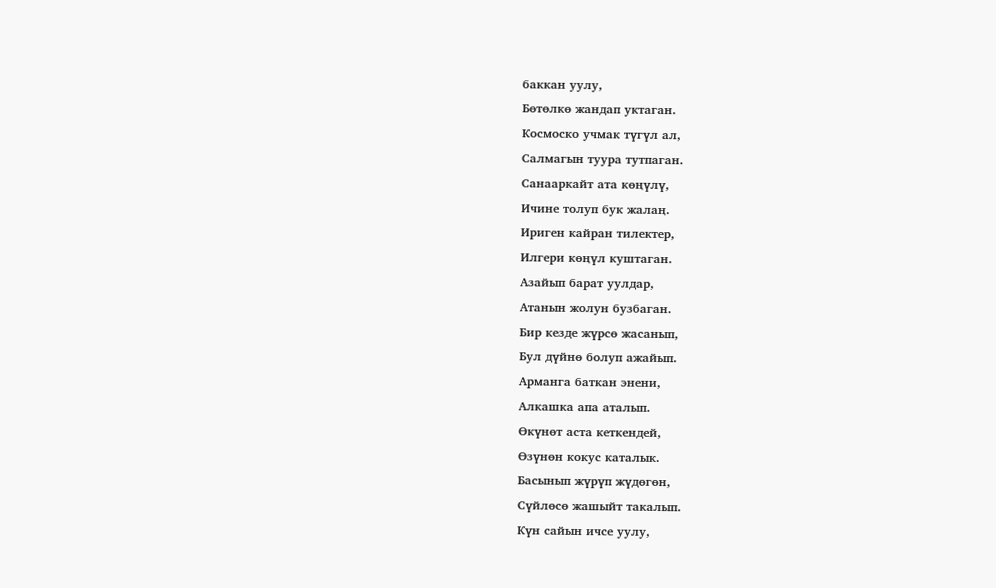баккан уулу,
Бөтөлкө жандап уктаган.
Космоско учмак түгүл ал,
Салмагын туура тутпаган.
Санааркайт ата көңүлү,
Ичине толуп бук жалаң.
Ириген кайран тилектер,
Илгери көңүл куштаган.
Азайып барат уулдар,
Атанын жолун бузбаган.
Бир кезде жүрсө жасанып,
Бул дүйнө болуп ажайып.
Арманга баткан энени,
Алкашка апа аталып.
Өкүнөт аста кеткендей,
Өзүнөн кокус каталык.
Басынып жүрүп жүдөгөн,
Сүйлөсө жашыйт такалып.
Күн сайын ичсе уулу,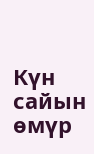Күн сайын өмүр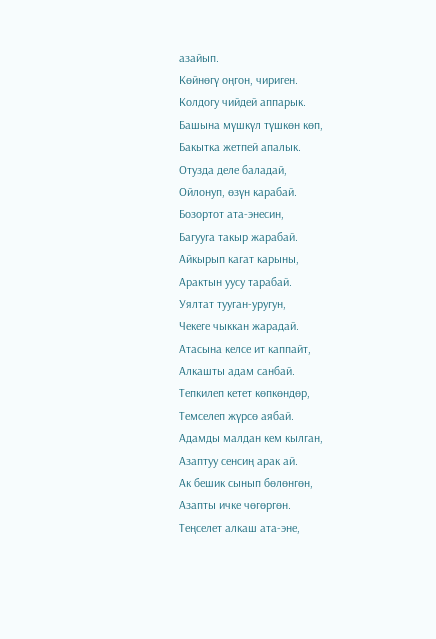азайып.
Көйнөгү оңгон, чириген.
Колдогу чийдей аппарык.
Башына мүшкүл түшкөн көп,
Бакытка жетпей апалык.
Отузда деле баладай,
Ойлонуп, өзүн карабай.
Бозортот ата-энесин,
Багууга такыр жарабай.
Айкырып кагат карыны,
Арактын уусу тарабай.
Уялтат тууган-уругун,
Чекеге чыккан жарадай.
Атасына келсе ит каппайт,
Алкашты адам санбай.
Тепкилеп кетет көпкөндөр,
Темселеп жүрсө аябай.
Адамды малдан кем кылган,
Азаптуу сенсиң арак ай.
Ак бешик сынып бөлөнгөн,
Азапты ичке чөгөргөн.
Теңселет алкаш ата-эне,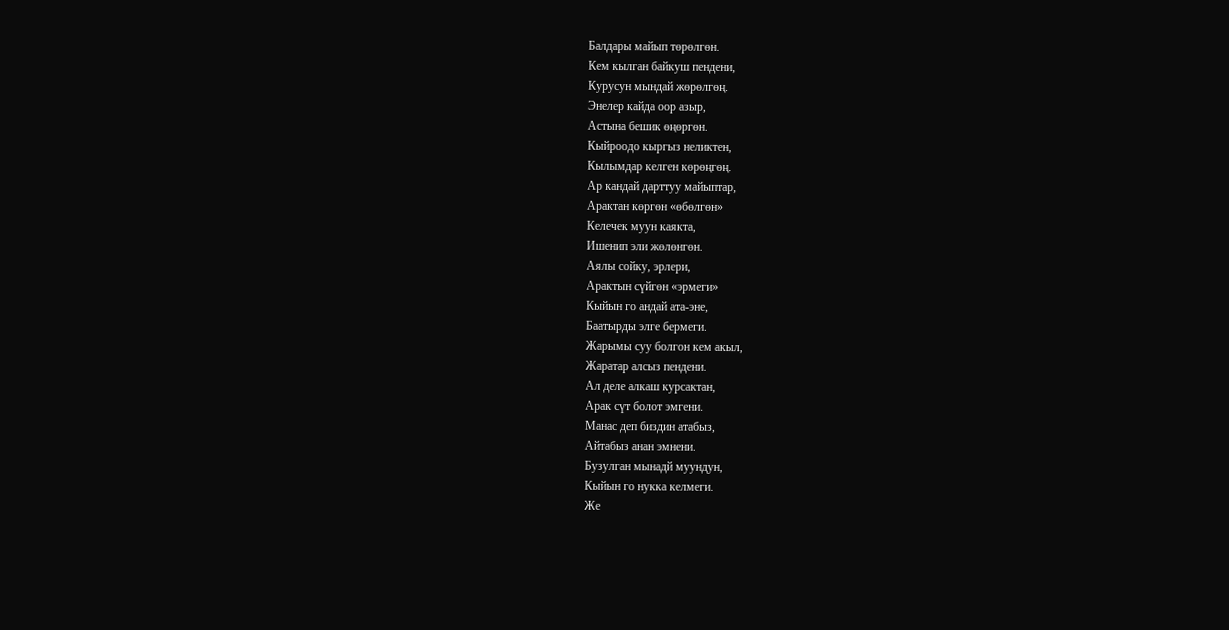Балдары майып төрөлгөн.
Кем кылган байкуш пендени,
Курусун мындай жөрөлгөң.
Энелер кайда оор азыр,
Астына бешик өңөргөн.
Кыйроодо кыргыз неликтен,
Кылымдар келген көрөңгөң.
Ар кандай дарттуу майыптар,
Арактан көргөн «өбөлгөн»
Келечек муун каякта,
Ишенип эли жөлөнгөн.
Аялы сойку, эрлери,
Арактын сүйгөн «эрмеги»
Кыйын го андай ата-эне,
Баатырды элге бермеги.
Жарымы суу болгон кем акыл,
Жаратар алсыз пендени.
Ал деле алкаш курсактан,
Арак сүт болот эмгени.
Манас деп биздин атабыз,
Айтабыз анан эмнени.
Бузулган мынадй муундун,
Кыйын го нукка келмеги.
Же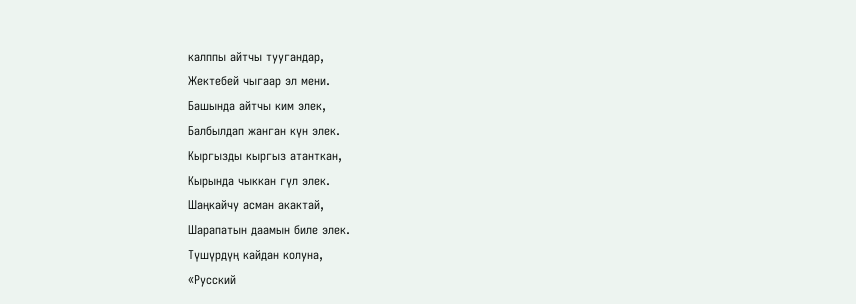калппы айтчы туугандар,
Жектебей чыгаар эл мени.
Башында айтчы ким элек,
Балбылдап жанган күн элек.
Кыргызды кыргыз атанткан,
Кырында чыккан гүл элек.
Шаңкайчу асман акактай,
Шарапатын даамын биле элек.
Түшүрдүң кайдан колуна,
«Русский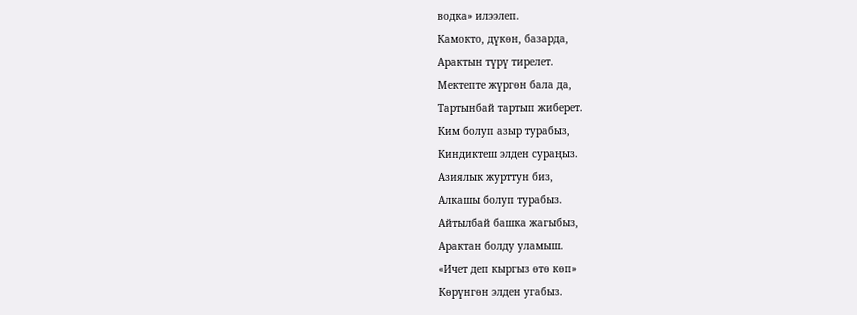водка» илээлеп.
Камокто, дүкөн, базарда,
Арактын түрү тирелет.
Мектепте жүргөн бала да,
Тартынбай тартып жиберет.
Ким болуп азыр турабыз,
Киндиктеш элден сураңыз.
Азиялык журттун биз,
Алкашы болуп турабыз.
Айтылбай башка жагыбыз,
Арактан болду уламыш.
«Ичет деп кыргыз өтө көп»
Көрүнгөн элден угабыз.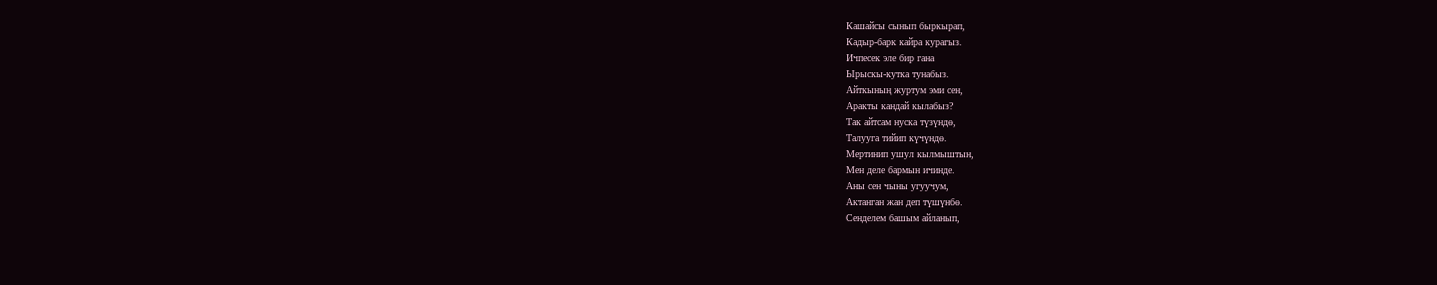Кашайсы сынып быркырап,
Кадыр-барк кайра курагыз.
Ичпесек эле бир гана
Ырыскы-кутка тунабыз.
Айткының журтум эми сен,
Аракты кандай кылабыз?
Так айтсам нуска түзүндө,
Талууга тийип күчүндө.
Мертинип ушул кылмыштын,
Мен деле бармын ичинде.
Аны сен чыны угуучум,
Актанган жан деп түшүнбө.
Сенделем башым айланып,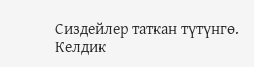Сиздейлер таткан түтүнгө.
Келдик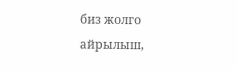биз жолго айрылыш,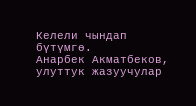Келели чындап бүтүмгө.
Анарбек Акматбеков,
улуттук жазуучулар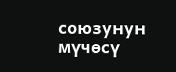союзунун мүчөсү